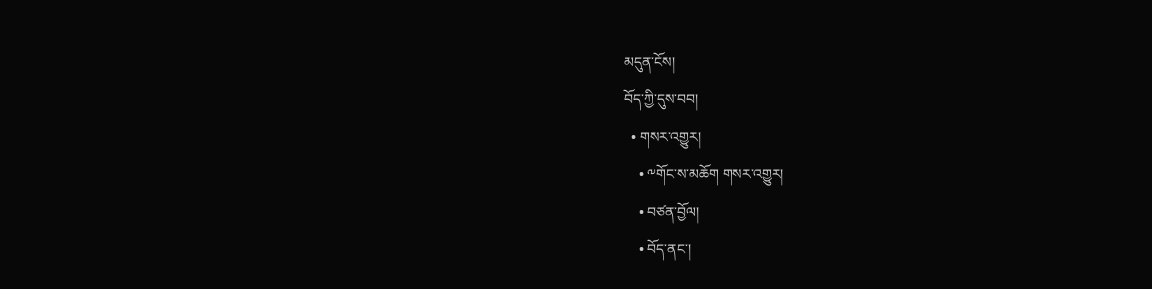མདུན་ངོས།
བོད་ཀྱི་དུས་བབ།
  • གསར་འགྱུར།
    • ༸གོང་ས་མཆོག གསར་འགྱུར།
    • བཙན་བྱོལ།
    • བོད་ནང་།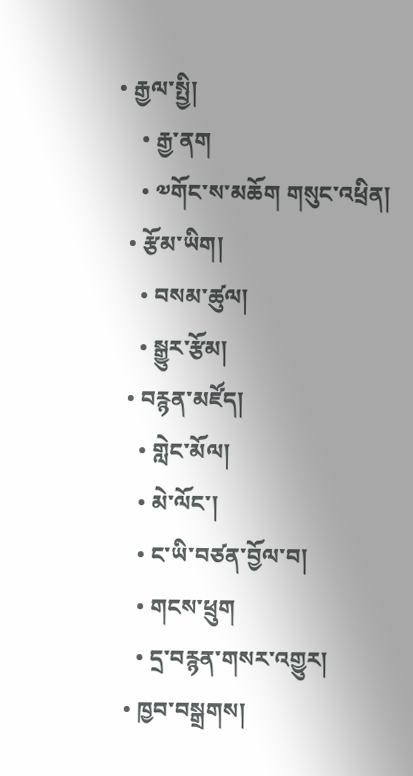• རྒྱལ་སྤྱི།
    • རྒྱ་ནག
    • ༧གོང་ས་མཆོག གསུང་འཕྲིན།
  • རྩོམ་ཡིག།
    • བསམ་ཚུལ།
    • སྒྱུར་རྩོམ།
  • བརྙན་མཛོད།
    • གླེང་མོལ།
    • མེ་ལོང་།
    • ང་ཡི་བཙན་བྱོལ་བ།
    • གངས་ཕྲུག
    • དྲ་བརྙན་གསར་འགྱུར།
  • ཁྱབ་བསྒྲགས།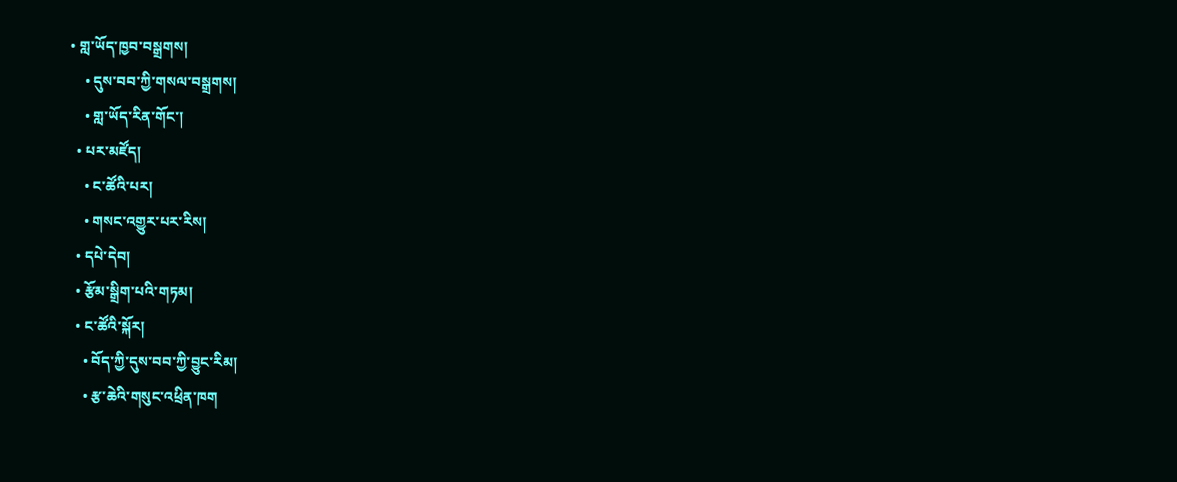• གླ་ཡོད་ཁྱབ་བསྒྲགས།
    • དུས་བབ་ཀྱི་གསལ་བསྒྲགས།
    • གླ་ཡོད་རིན་གོང་།
  • པར་མཛོད།
    • ང་ཚོའི་པར།
    • གསང་འགྱུར་པར་རིས།
  • དཔེ་དེབ།
  • རྩོམ་སྒྲིག་པའི་གཏམ།
  • ང་ཚོའི་སྐོར།
    • བོད་ཀྱི་དུས་བབ་ཀྱི་བྱུང་རིམ།
    • རྩ་ཆེའི་གསུང་འཕྲིན་ཁག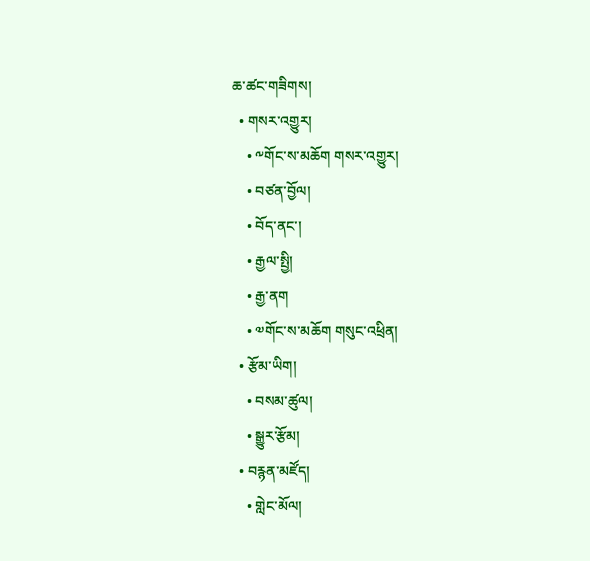ཆ་ཚང་གཟིགས།
  • གསར་འགྱུར།
    • ༸གོང་ས་མཆོག གསར་འགྱུར།
    • བཙན་བྱོལ།
    • བོད་ནང་།
    • རྒྱལ་སྤྱི།
    • རྒྱ་ནག
    • ༧གོང་ས་མཆོག གསུང་འཕྲིན།
  • རྩོམ་ཡིག།
    • བསམ་ཚུལ།
    • སྒྱུར་རྩོམ།
  • བརྙན་མཛོད།
    • གླེང་མོལ།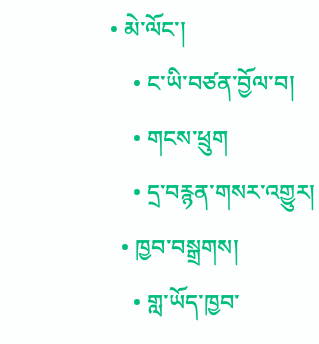• མེ་ལོང་།
    • ང་ཡི་བཙན་བྱོལ་བ།
    • གངས་ཕྲུག
    • དྲ་བརྙན་གསར་འགྱུར།
  • ཁྱབ་བསྒྲགས།
    • གླ་ཡོད་ཁྱབ་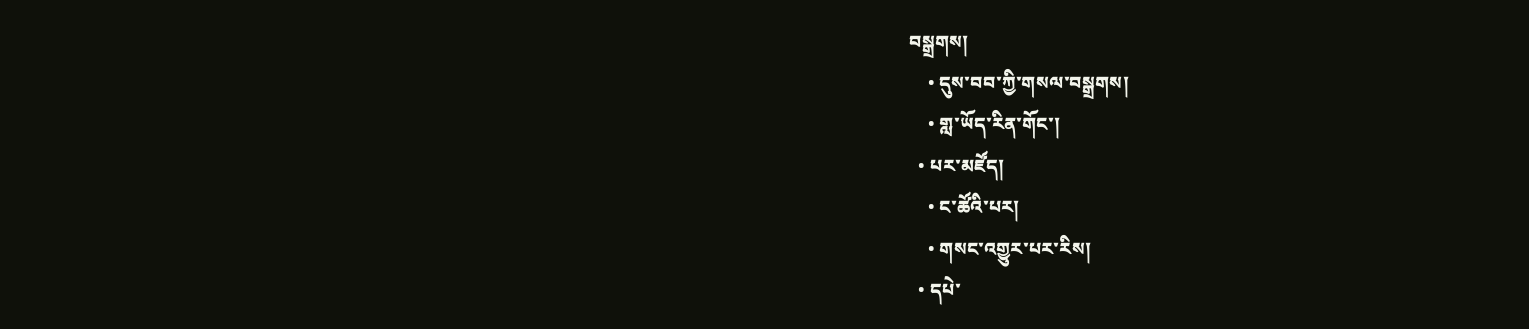བསྒྲགས།
    • དུས་བབ་ཀྱི་གསལ་བསྒྲགས།
    • གླ་ཡོད་རིན་གོང་།
  • པར་མཛོད།
    • ང་ཚོའི་པར།
    • གསང་འགྱུར་པར་རིས།
  • དཔེ་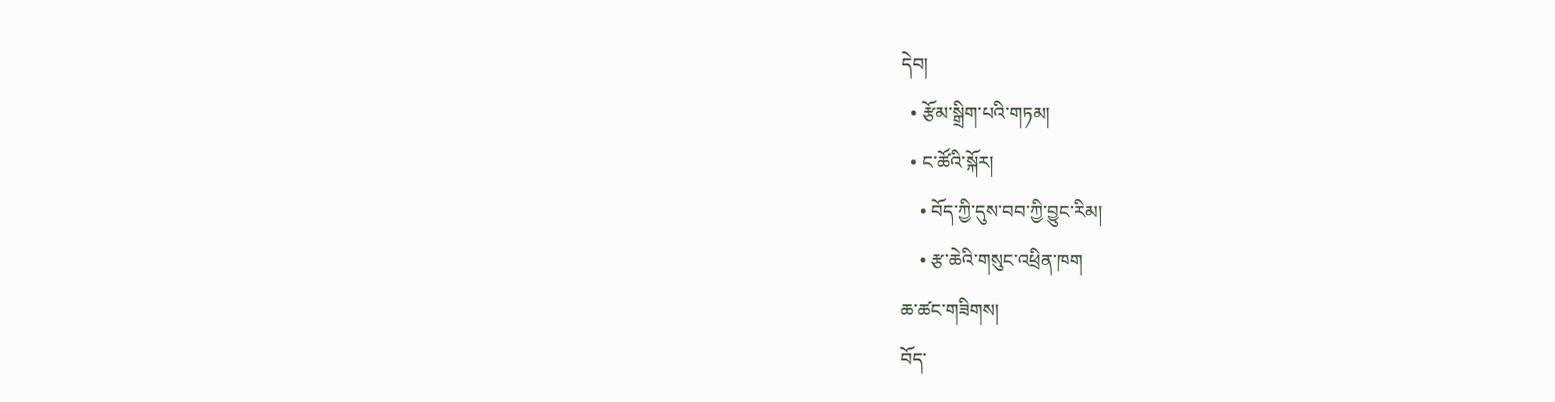དེབ།
  • རྩོམ་སྒྲིག་པའི་གཏམ།
  • ང་ཚོའི་སྐོར།
    • བོད་ཀྱི་དུས་བབ་ཀྱི་བྱུང་རིམ།
    • རྩ་ཆེའི་གསུང་འཕྲིན་ཁག
ཆ་ཚང་གཟིགས།
བོད་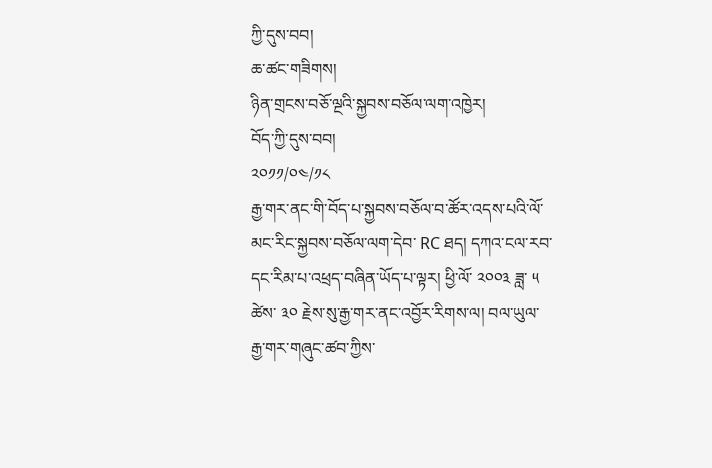ཀྱི་དུས་བབ།
ཆ་ཚང་གཟིགས།
ཉིན་གྲངས་བཅོ་ལྔའི་སྐྱབས་བཅོལ་ལག་འཁྱེར།
བོད་ཀྱི་དུས་བབ།
༢༠༡༡/༠༤/༡༨
རྒྱ་གར་ནང་གི་བོད་པ་སྐྱབས་བཅོལ་བ་ཚོར་འདས་པའི་ལོ་མང་རིང་སྐྱབས་བཅོལ་ལག་དེབ་ RC ཐད། དཀའ་ངལ་རབ་དང་རིམ་པ་འཕྲད་བཞིན་ཡོད་པ་ལྟར། ཕྱི་ལོ་ ༢༠༠༣ ཟླ་ ༥ ཚེས་ ༣༠ རྗེས་སུ་རྒྱ་གར་ནང་འབྱོར་རིགས་ལ། བལ་ཡུལ་རྒྱ་གར་གཞུང་ཚབ་ཀྱིས་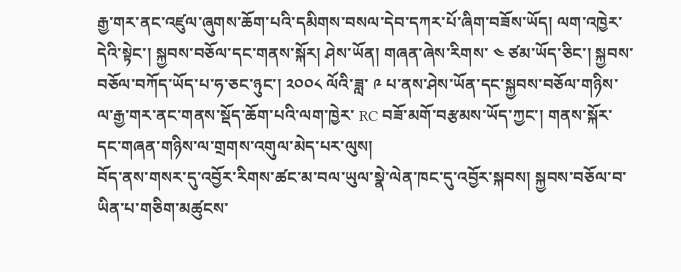རྒྱ་གར་ནང་འཛུལ་ཞུགས་ཆོག་པའི་དམིགས་བསལ་དེབ་དཀར་པོ་ཞིག་བཟོས་ཡོད། ལག་འཁྱེར་དེའི་སྟེང་། སྐྱབས་བཅོལ་དང་གནས་སྐོར། ཤེས་ཡོན། གཞན་ཞེས་རིགས་ ༤ ཙམ་ཡོད་ཅིང་། སྐྱབས་བཅོལ་བཀོད་ཡོད་པ་ཧ་ཅང་ཉུང་། ༢༠༠༨ ལོའི་ཟླ་ ༩ པ་ནས་ཤེས་ཡོན་དང་སྐྱབས་བཅོལ་གཉིས་ལ་རྒྱ་གར་ནང་གནས་སྡོད་ཆོག་པའི་ལག་ཁྱེར་ RC བཟོ་མགོ་བརྩམས་ཡོད་ཀྱང་། གནས་སྐོར་དང་གཞན་གཉིས་ལ་གྲགས་འགུལ་མེད་པར་ལུས།
བོད་ནས་གསར་དུ་འབྱོར་རིགས་ཚང་མ་བལ་ཡུལ་སྣེ་ལེན་ཁང་དུ་འབྱོར་སྐབས། སྐྱབས་བཅོལ་བ་ཡིན་པ་གཅིག་མཚུངས་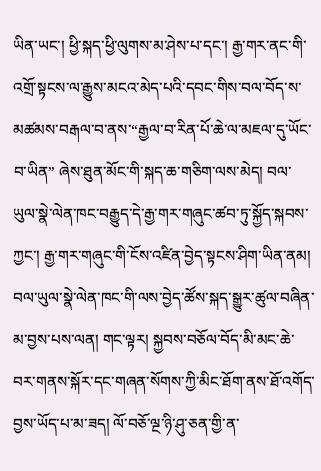ཡིན་ཡང་། ཕྱི་སྐད་ཕྱི་ལུགས་མ་ཤེས་པ་དང་། རྒྱ་གར་ནང་གི་འགྲོ་སྟངས་ལ་རྒྱུས་མངའ་མེད་པའི་དབང་གིས་བལ་བོད་ས་མཚམས་བརྒལ་བ་ནས་“རྒྱལ་བ་རིན་པོ་ཆེ་ལ་མཇལ་དུ་ཡོང་བ་ཡིན” ཞེས་ཐུན་མོང་གི་སྐད་ཆ་གཅིག་ལས་མེད། བལ་ཡུལ་སྣེ་ལེན་ཁང་བརྒྱུད་དེ་རྒྱ་གར་གཞུང་ཚབ་ཏུ་སྐྱོད་སྐབས་ཀྱང་། རྒྱ་གར་གཞུང་གི་ངོས་འཛིན་བྱེད་སྟངས་ཤིག་ཡིན་ནམ། བལ་ཡུལ་སྣེ་ལེན་ཁང་གི་ལས་བྱེད་ཚོས་སྐད་སྒྱུར་ཚུལ་བཞིན་མ་བྱས་པས་ལན། གང་ལྟར། སྐྱབས་བཅོལ་བོད་མི་མང་ཆེ་བར་གནས་སྐོར་དང་གཞན་སོགས་ཀྱི་མིང་ཐོག་ནས་ཐོ་འགོད་བྱས་ཡོད་པ་མ་ཟད། ལོ་བཅོ་ལྔ་ཉི་ཤུ་ཅན་གྱི་ན་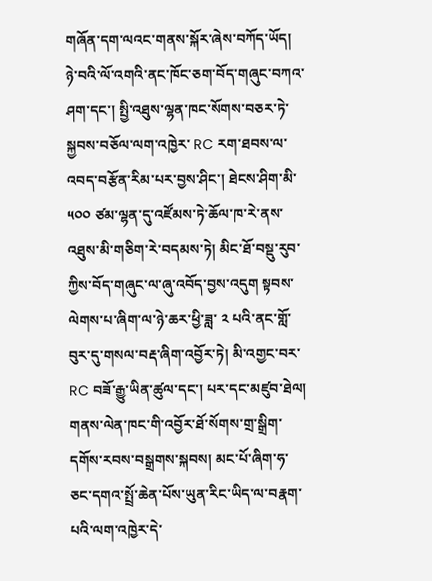གཞོན་དག་ལའང་གནས་སྐོར་ཞེས་བཀོད་ཡོད།
ཉེ་བའི་ལོ་འགའི་ནང་ཁོང་ཅག་བོད་གཞུང་བཀའ་ཤག་དང་། སྤྱི་འཐུས་ལྷན་ཁང་སོགས་བཅར་ཏེ་སྐྱབས་བཅོལ་ལག་འཁྱེར་ RC རག་ཐབས་ལ་འབད་བརྩོན་རིམ་པར་བྱས་ཤིང་། ཐེངས་ཤིག་མི་ ༥༠༠ ཙམ་ལྷན་དུ་འཛོམས་ཏེ་ཆོལ་ཁ་རེ་ནས་འཐུས་མི་གཅིག་རེ་བདམས་ཏེ། མིང་ཐོ་བསྡུ་རུབ་ཀྱིས་བོད་གཞུང་ལ་ཞུ་འབོད་བྱས་འདུག སྟབས་ལེགས་པ་ཞིག་ལ་ཉེ་ཆར་ཕྱི་ཟླ་ ༢ པའི་ནང་གློ་བུར་དུ་གསལ་བརྡ་ཞིག་འབྱོར་ཏེ། མི་འགྱང་བར་ RC བཟོ་རྒྱུ་ཡིན་ཚུལ་དང་། པར་དང་མཛུབ་ཐེལ། གནས་ལེན་ཁང་གི་འབྱོར་ཐོ་སོགས་གྲ་སྒྲིག་དགོས་རབས་བསྒྲགས་སྐབས། མང་པོ་ཞིག་ཧ་ཅང་དགའ་སྤྲོ་ཆེན་པོས་ཡུན་རིང་ཡིད་ལ་བརྣག་པའི་ལག་འཁྱེར་དེ་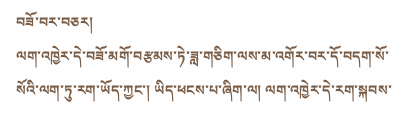བཟོ་བར་བཅར།
ལག་འཁྱེར་དེ་བཟོ་མགོ་བརྩམས་ཏེ་ཟླ་གཅིག་ལས་མ་འགོར་བར་དོ་བདག་སོ་སོའི་ལག་ཏུ་རག་ཡོད་ཀྱང་། ཡིད་ཕངས་པ་ཞིག་ལ། ལག་འཁྱེར་དེ་རག་སྐབས་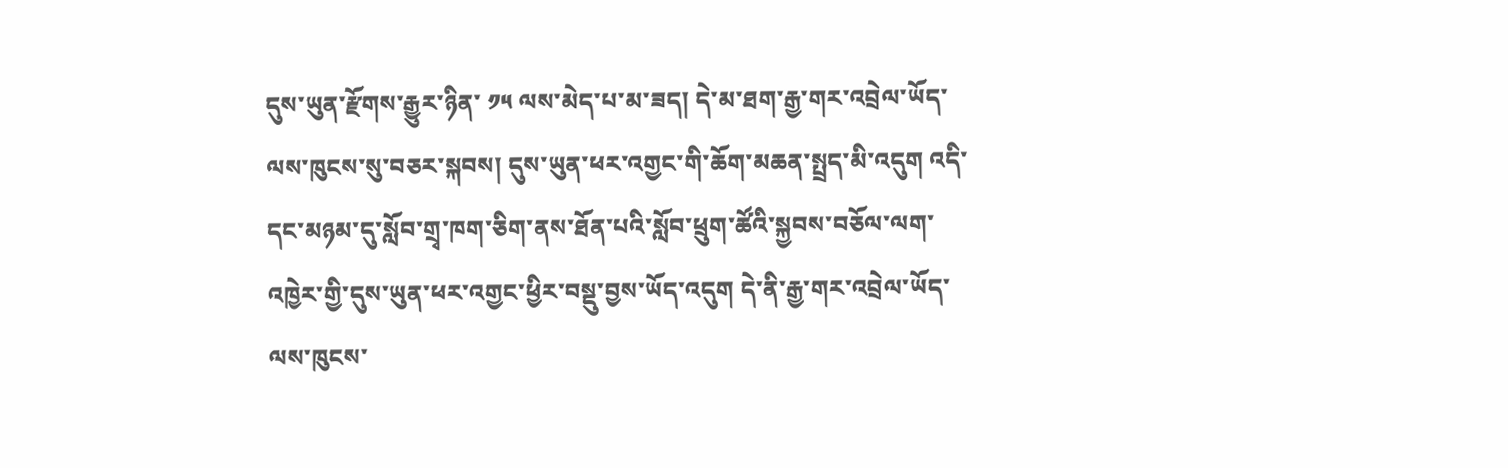དུས་ཡུན་རྫོགས་རྒྱུར་ཉིན་ ༡༥ ལས་མེད་པ་མ་ཟད། དེ་མ་ཐག་རྒྱ་གར་འབྲེལ་ཡོད་ལས་ཁུངས་སུ་བཅར་སྐབས། དུས་ཡུན་ཕར་འགྱང་གི་ཆོག་མཆན་སྤྲད་མི་འདུག འདི་དང་མཉམ་དུ་སློབ་གྲྭ་ཁག་ཅིག་ནས་ཐོན་པའི་སློབ་ཕྲུག་ཚོའི་སྐྱབས་བཅོལ་ལག་འཁྱེར་གྱི་དུས་ཡུན་ཕར་འགྱང་ཕྱིར་བསྡུ་བྱས་ཡོད་འདུག དེ་ནི་རྒྱ་གར་འབྲེལ་ཡོད་ལས་ཁུངས་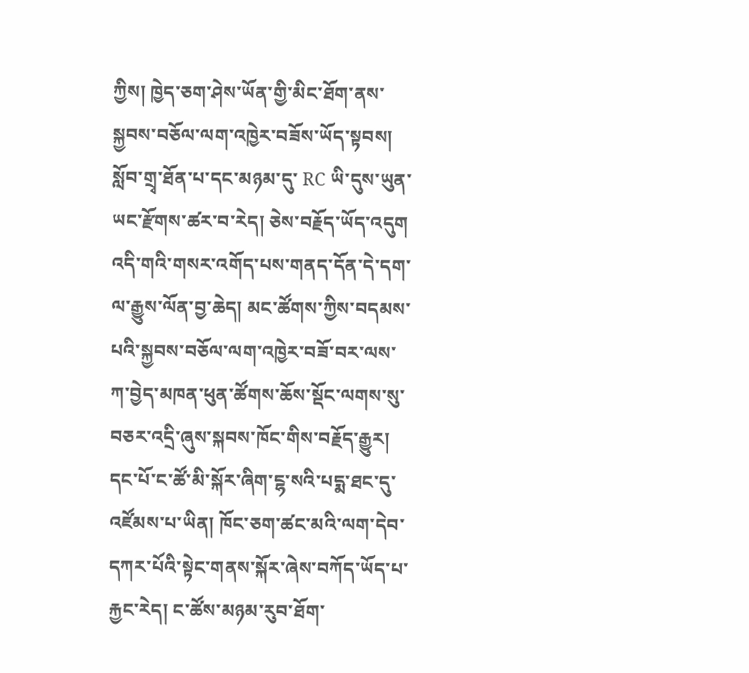ཀྱིས། ཁྱེད་ཅག་ཤེས་ཡོན་གྱི་མིང་ཐོག་ནས་སྐྱབས་བཅོལ་ལག་འཁྱེར་བཟོས་ཡོད་སྟབས། སློབ་གྲྭ་ཐོན་པ་དང་མཉམ་དུ་ RC ཡི་དུས་ཡུན་ཡང་རྫོགས་ཚར་བ་རེད། ཅེས་བརྗོད་ཡོད་འདུག
འདི་གའི་གསར་འགོད་པས་གནད་དོན་དེ་དག་ལ་རྒྱུས་ལོན་བྱ་ཆེད། མང་ཚོགས་ཀྱིས་བདམས་པའི་སྐྱབས་བཅོལ་ལག་འཁྱེར་བཟོ་བར་ལས་ཀ་བྱེད་མཁན་ཕུན་ཚོགས་ཆོས་སྡོང་ལགས་སུ་བཅར་འདྲི་ཞུས་སྐབས་ཁོང་གིས་བརྗོད་རྒྱུར། དང་པོ་ང་ཚོ་མི་སྐོར་ཞིག་ངྷ་སའི་པདྨ་ཐང་དུ་འཛོམས་པ་ཡིན། ཁོང་ཅག་ཚང་མའི་ལག་དེབ་དཀར་པོའི་སྟེང་གནས་སྐོར་ཞེས་བཀོད་ཡོད་པ་རྐྱང་རེད། ང་ཚོས་མཉམ་རུབ་ཐོག་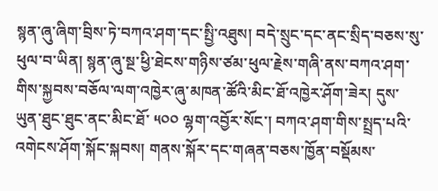སྙན་ཞུ་ཞིག་བྲིས་ཏེ་བཀའ་ཤག་དང་སྤྱི་འཐུས། བདེ་སྲུང་དང་ནང་སྲིད་བཅས་སུ་ཕུལ་བ་ཡིན། སྙན་ཞུ་སྔ་ཕྱི་ཐེངས་གཉིས་ཙམ་ཕུལ་རྗེས་གཞི་ནས་བཀའ་ཤག་གིས་སྐྱབས་བཅོལ་ལག་འཁྱེར་ཞུ་མཁན་ཚོའི་མིང་ཐོ་འཁྱེར་ཤོག་ཟེར། དུས་ཡུན་ཐུང་ཐུང་ནང་མིང་ཐོ་ ༥༠༠ ལྷག་འབྱོར་སོང་། བཀའ་ཤག་གིས་སྤྲད་པའི་འགེངས་ཤོག་སྐོང་སྐབས། གནས་སྐོར་དང་གཞན་བཅས་ཁྱོན་བསྡོམས་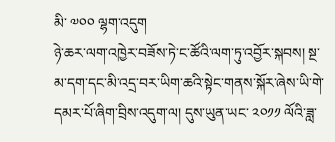མི་ ༧༠༠ ལྷག་འདུག
ཉེ་ཆར་ལག་འཁྱེར་བཟོས་ཏེ་ང་ཚོའི་ལག་ཏུ་འབྱོར་སྐབས། སྔ་མ་དག་དང་མི་འདྲ་བར་ཡིག་ཆའི་སྟེང་གནས་སྐོར་ཞེས་ཡི་གེ་དམར་པོ་ཞིག་བྲིས་འདུག་ལ། དུས་ཡུན་ཡང་ ༢༠༡༡ ལོའི་ཟླ་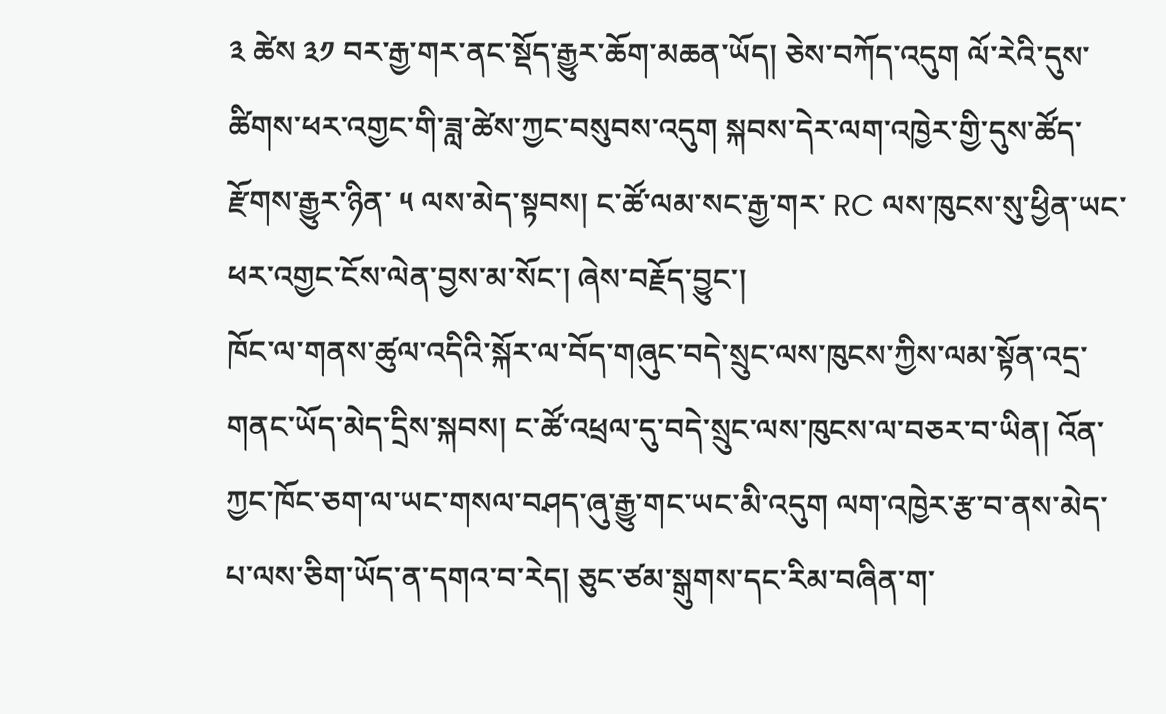༣ ཚེས ༣༡ བར་རྒྱ་གར་ནང་སྡོད་རྒྱུར་ཆོག་མཆན་ཡོད། ཅེས་བཀོད་འདུག ལོ་རེའི་དུས་ཚིགས་ཕར་འགྱང་གི་ཟླ་ཚེས་ཀྱང་བསུབས་འདུག སྐབས་དེར་ལག་འཁྱེར་གྱི་དུས་ཚོད་རྫོགས་རྒྱུར་ཉིན་ ༥ ལས་མེད་སྟབས། ང་ཚོ་ལམ་སང་རྒྱ་གར་ RC ལས་ཁུངས་སུ་ཕྱིན་ཡང་ཕར་འགྱང་ངོས་ལེན་བྱས་མ་སོང་། ཞེས་བརྗོད་བྱུང་།
ཁོང་ལ་གནས་ཚུལ་འདིའི་སྐོར་ལ་བོད་གཞུང་བདེ་སྲུང་ལས་ཁུངས་ཀྱིས་ལམ་སྟོན་འདྲ་གནང་ཡོད་མེད་དྲིས་སྐབས། ང་ཚོ་འཕྲལ་དུ་བདེ་སྲུང་ལས་ཁུངས་ལ་བཅར་བ་ཡིན། འོན་ཀྱང་ཁོང་ཅག་ལ་ཡང་གསལ་བཤད་ཞུ་རྒྱུ་གང་ཡང་མི་འདུག ལག་འཁྱེར་རྩ་བ་ནས་མེད་པ་ལས་ཅིག་ཡོད་ན་དགའ་བ་རེད། ཅུང་ཙམ་སྒུགས་དང་རིམ་བཞིན་ག་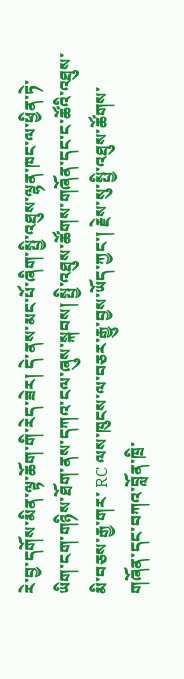རེ་བྱ་དགོས་མིན་ལྟ་ཆོག་གི་རེད་ཟེར། དེ་ནས་མང་པོ་ཞིག་སྤྱི་འཐུས་ལྷན་ཁང་ལ་ཕྱིན་ཏེ་ཡིག་ངག་གཉིས་ཐོག་ནས་དཀའ་ངལ་ཞུས་སྐབས། སྤྱི་འཐུས་ཚོགས་གཞོན་དང་ང་ཚོའི་འཐུས་མི་བཅས་རྒྱ་གར་ RC ལས་ཁུངས་ལ་བཅར་རྒྱུ་བྱས་ཡོད་ཀྱང་། རྗེས་སུ་སྤྱི་འཐུས་ཚོགས་གཞོན་དང་བཀའ་བློན་ཁྲི་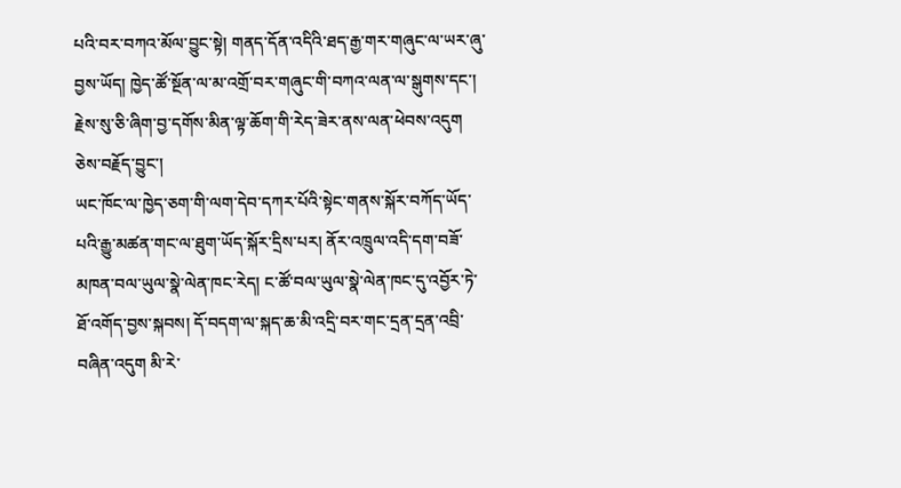པའི་བར་བཀའ་མོལ་བྱུང་སྟེ། གནད་དོན་འདིའི་ཐད་རྒྱ་གར་གཞུང་ལ་ཡར་ཞུ་བྱས་ཡོད། ཁྱེད་ཚོ་སྔོན་ལ་མ་འགྲོ་བར་གཞུང་གི་བཀའ་ལན་ལ་སྒུགས་དང་། རྗེས་སུ་ཅི་ཞིག་བྱ་དགོས་མིན་ལྟ་ཆོག་གི་རེད་ཟེར་ནས་ལན་ཕེབས་འདུག ཅེས་བརྗོད་བྱུང་།
ཡང་ཁོང་ལ་ཁྱེད་ཅག་གི་ལག་དེབ་དཀར་པོའི་སྟེང་གནས་སྐོར་བཀོད་ཡོད་པའི་རྒྱུ་མཚན་གང་ལ་ཐུག་ཡོད་སྐོར་དྲིས་པར། ནོར་འཁྲུལ་འདི་དག་བཟོ་མཁན་བལ་ཡུལ་སྣེ་ལེན་ཁང་རེད། ང་ཚོ་བལ་ཡུལ་སྣེ་ལེན་ཁང་དུ་འབྱོར་ཏེ་ཐོ་འགོད་བྱས་སྐབས། དོ་བདག་ལ་སྐད་ཆ་མི་འདྲི་བར་གང་དྲན་དྲན་འབྲི་བཞིན་འདུག མི་རེ་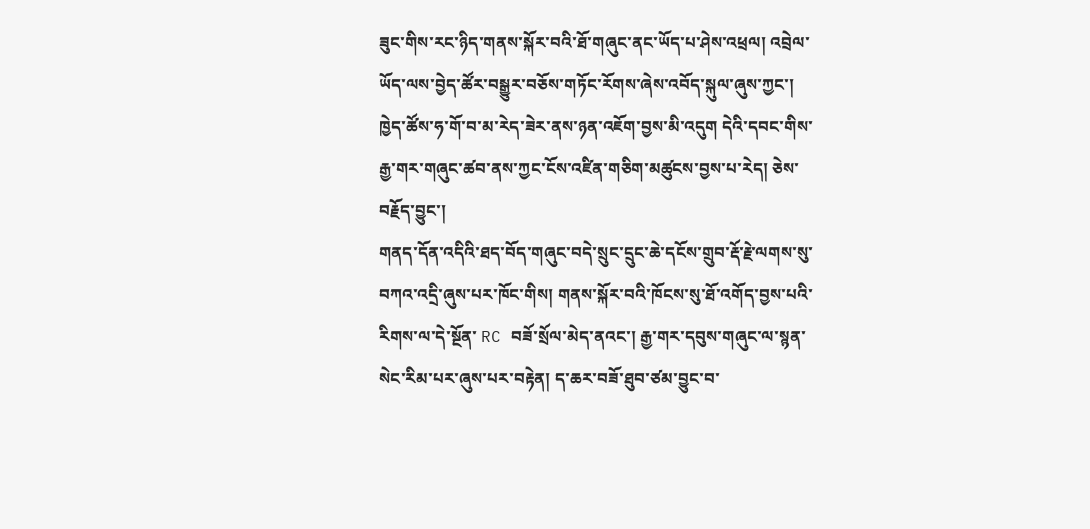ཟུང་གིས་རང་ཉིད་གནས་སྐོར་བའི་ཐོ་གཞུང་ནང་ཡོད་པ་ཤེས་འཕྲལ། འབྲེལ་ཡོད་ལས་བྱེད་ཚོར་བསྒྱུར་བཅོས་གཏོང་རོགས་ཞེས་འབོད་སྐུལ་ཞུས་ཀྱང་། ཁྱེད་ཚོས་ཧ་གོ་བ་མ་རེད་ཟེར་ནས་ཉན་འཇོག་བྱས་མི་འདུག དེའི་དབང་གིས་རྒྱ་གར་གཞུང་ཚབ་ནས་ཀྱང་ངོས་འཛིན་གཅིག་མཚུངས་བྱས་པ་རེད། ཅེས་བརྗོད་བྱུང་།
གནད་དོན་འདིའི་ཐད་བོད་གཞུང་བདེ་སྲུང་དྲུང་ཆེ་དངོས་གྲུབ་རྡོ་རྗེ་ལགས་སུ་བཀའ་འདྲི་ཞུས་པར་ཁོང་གིས། གནས་སྐོར་བའི་ཁོངས་སུ་ཐོ་འགོད་བྱས་པའི་རིགས་ལ་དེ་སྔོན་ RC བཟོ་སྲོལ་མེད་ནའང་། རྒྱ་གར་དབུས་གཞུང་ལ་སྙན་སེང་རིམ་པར་ཞུས་པར་བརྟེན། ད་ཆར་བཟོ་ཐུབ་ཙམ་བྱུང་བ་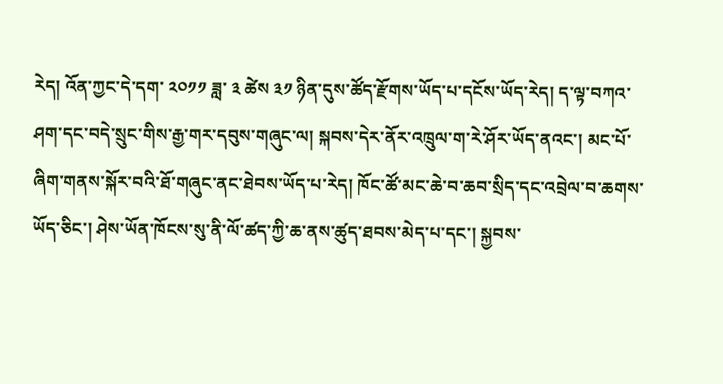རེད། འོན་ཀྱང་དེ་དག་ ༢༠༡༡ ཟླ་ ༣ ཚེས ༣༡ ཉིན་དུས་ཚོད་རྫོགས་ཡོད་པ་དངོས་ཡོད་རེད། ད་ལྟ་བཀའ་ཤག་དང་བདེ་སྲུང་གིས་རྒྱ་གར་དབུས་གཞུང་ལ། སྐབས་དེར་ནོར་འཁྲུལ་ག་རེ་ཤོར་ཡོད་ནའང་། མང་པོ་ཞིག་གནས་སྐོར་བའི་ཐོ་གཞུང་ནང་ཐེབས་ཡོད་པ་རེད། ཁོང་ཚོ་མང་ཆེ་བ་ཆབ་སྲིད་དང་འབྲེལ་བ་ཆགས་ཡོད་ཅིང་། ཤེས་ཡོན་ཁོངས་སུ་ནི་ལོ་ཚད་ཀྱི་ཆ་ནས་ཚུད་ཐབས་མེད་པ་དང་། སྐྱབས་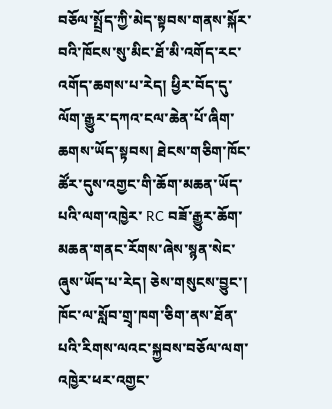བཅོལ་སྤྲོད་ཀྱི་མེད་སྟབས་གནས་སྐོར་བའི་ཁོངས་སུ་མིང་ཐོ་མི་འགོད་རང་འགོད་ཆགས་པ་རེད། ཕྱིར་བོད་དུ་ལོག་རྒྱུར་དཀའ་ངལ་ཆེན་པོ་ཞིག་ཆགས་ཡོད་སྟབས། ཐེངས་གཅིག་ཁོང་ཚོར་དུས་འགྱང་གི་ཆོག་མཆན་ཡོད་པའི་ལག་འཁྱེར་ RC བཟོ་རྒྱུར་ཆོག་མཆན་གནང་རོགས་ཞེས་སྙན་སེང་ཞུས་ཡོད་པ་རེད། ཅེས་གསུངས་བྱུང་།
ཁོང་ལ་སློབ་གྲྭ་ཁག་ཅིག་ནས་ཐོན་པའི་རིགས་ལའང་སྐྱབས་བཅོལ་ལག་འཁྱེར་ཕར་འགྱང་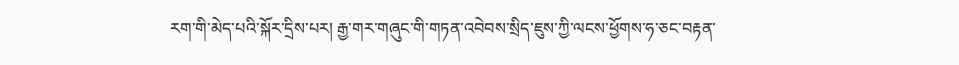རག་གི་མེད་པའི་སྐོར་དྲིས་པར། རྒྱ་གར་གཞུང་གི་གཏན་འབེབས་སྲིད་ཇུས་ཀྱི་ལངས་ཕྱོགས་ཧ་ཅང་བརྟན་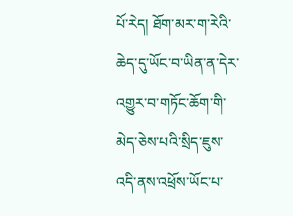པོ་རེད། ཐོག་མར་ག་རེའི་ཆེད་དུ་ཡོང་བ་ཡིན་ན་དེར་འགྱུར་བ་གཏོང་ཆོག་གི་མེད་ཅེས་པའི་སྲིད་ཇུས་འདི་ནས་འཕྲོས་ཡོང་པ་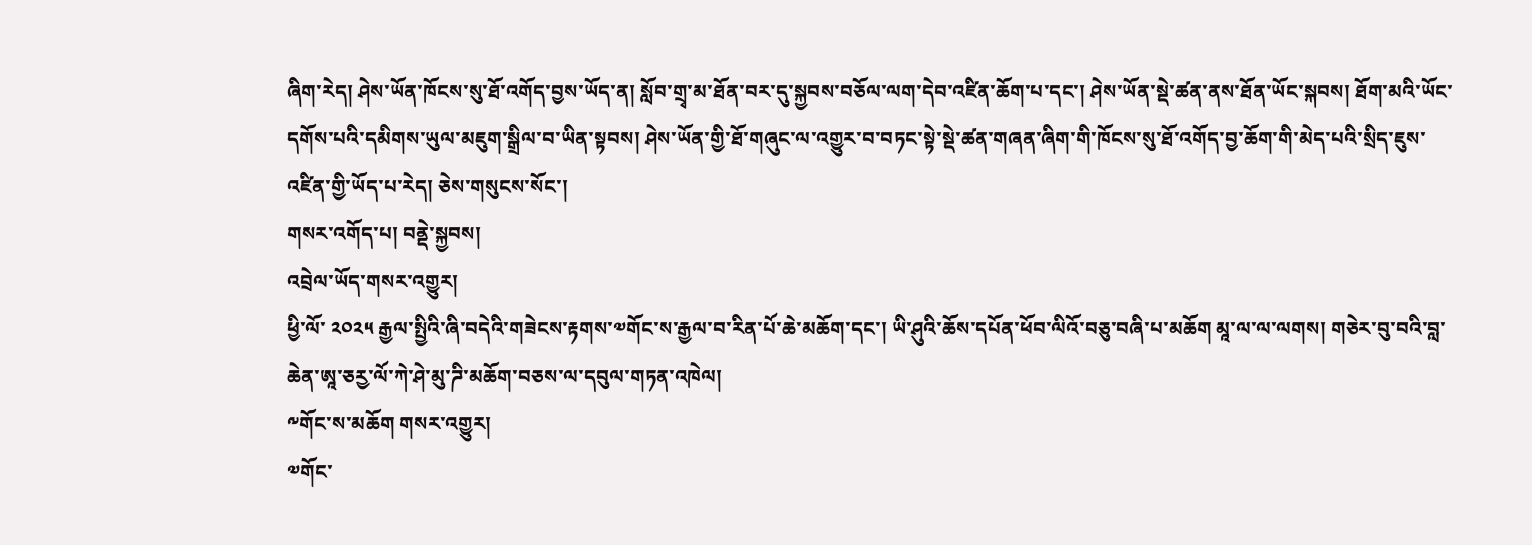ཞིག་རེད། ཤེས་ཡོན་ཁོངས་སུ་ཐོ་འགོད་བྱས་ཡོད་ན། སློབ་གྲྭ་མ་ཐོན་བར་དུ་སྐྱབས་བཅོལ་ལག་དེབ་འཛིན་ཆོག་པ་དང་། ཤེས་ཡོན་སྡེ་ཚན་ནས་ཐོན་ཡོང་སྐབས། ཐོག་མའི་ཡོང་དགོས་པའི་དམིགས་ཡུལ་མཇུག་སྒྲིལ་བ་ཡིན་སྟབས། ཤེས་ཡོན་གྱི་ཐོ་གཞུང་ལ་འགྱུར་བ་བཏང་སྟེ་སྡེ་ཚན་གཞན་ཞིག་གི་ཁོངས་སུ་ཐོ་འགོད་བྱ་ཆོག་གི་མེད་པའི་སྲིད་ཇུས་འཛིན་གྱི་ཡོད་པ་རེད། ཅེས་གསུངས་སོང་།
གསར་འགོད་པ། བནྡེ་སྐྱབས།
འབྲེལ་ཡོད་གསར་འགྱུར།
ཕྱི་ལོ་ ༢༠༢༥ རྒྱལ་སྤྱིའི་ཞི་བདེའི་གཟེངས་རྟགས་༧གོང་ས་རྒྱལ་བ་རིན་པོ་ཆེ་མཆོག་དང་། ཡི་ཤུའི་ཆོས་དཔོན་ཕོབ་ལིའོ་བཅུ་བཞི་པ་མཆོག མཱ་ལ་ལ་ལགས། གཅེར་བུ་བའི་བླ་ཆེན་ཨཱ་ཅརྱ་ལོ་ཀེ་ཤེ་མུ་ཌི་མཆོག་བཅས་ལ་དབུལ་གཏན་འཁེལ།
༸གོང་ས་མཆོག གསར་འགྱུར།
༧གོང་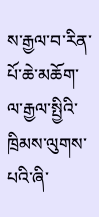ས་རྒྱལ་བ་རིན་པོ་ཆེ་མཆོག་ལ་རྒྱལ་སྤྱིའི་ཁྲིམས་ལུགས་པའི་ཞི་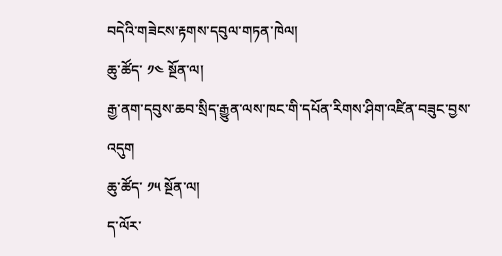བདེའི་གཟེངས་རྟགས་དབུལ་གཏན་ཁེལ།
ཆུ་ཚོད་ ༡༤ སྔོན་ལ།
རྒྱ་ནག་དབུས་ཆབ་སྲིད་རྒྱུན་ལས་ཁང་གི་དཔོན་རིགས་ཤིག་འཛིན་བཟུང་བྱས་འདུག
ཆུ་ཚོད་ ༡༥ སྔོན་ལ།
ད་ལོར་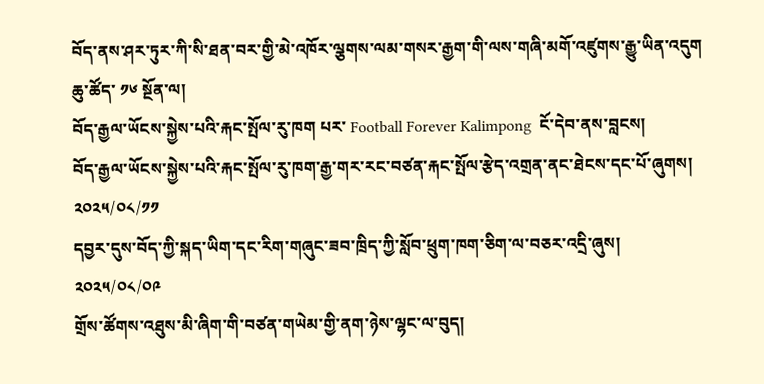བོད་ནས་ཤར་ཏུར་ཀི་སི་ཐན་བར་གྱི་མེ་འཁོར་ལྕགས་ལམ་གསར་རྒྱག་གི་ལས་གཞི་མགོ་འཛུགས་རྒྱུ་ཡིན་འདུག
ཆུ་ཚོད་ ༡༦ སྔོན་ལ།
བོད་རྒྱལ་ཡོངས་སྐྱེས་པའི་རྐང་སྤོལ་རུ་ཁག པར་ Football Forever Kalimpong  ངོ་དེབ་ནས་བླངས།
བོད་རྒྱལ་ཡོངས་སྐྱེས་པའི་རྐང་སྤོལ་རུ་ཁག་རྒྱ་གར་རང་བཙན་རྐང་སྤོལ་རྩེད་འགྲན་ནང་ཐེངས་དང་པོ་ཞུགས།
༢༠༢༥/༠༨/༡༡
དབྱར་དུས་བོད་ཀྱི་སྐད་ཡིག་དང་རིག་གཞུང་ཟབ་ཁྲིད་ཀྱི་སློབ་ཕྲུག་ཁག་ཅིག་ལ་བཅར་འདྲི་ཞུས།
༢༠༢༥/༠༨/༠༩
གྲོས་ཚོགས་འཐུས་མི་ཞིག་གི་བཙན་གཡེམ་གྱི་ནག་ཉེས་ལྷང་ལ་བུད།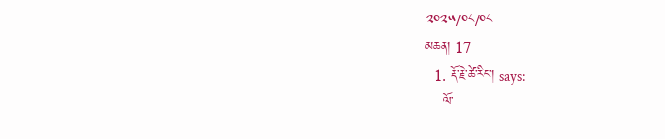༢༠༢༥/༠༨/༠༨
མཆན། 17
  1. རྡོ་རྗེ་ཚེ་རིང་། says:
    ལོ་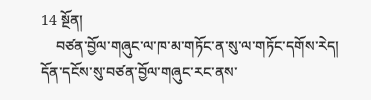14 སྔོན།
    བཙན་བྱོལ་གཞུང་ལ་ཁ་མ་གཏོང་ན་སུ་ལ་གཏོང་དགོས་རེད། དོན་དངོས་སུ་བཙན་བྱོལ་གཞུང་རང་ནས་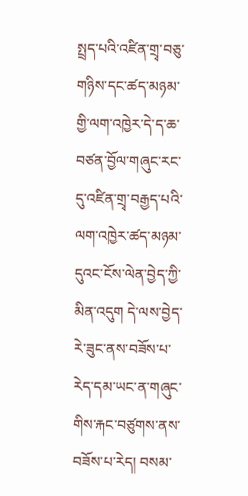སྤྲད་པའི་འཛིན་གྲྭ་བཅུ་གཉིས་དང་ཚད་མཉམ་གྱི་ལག་འཁྱེར་དེ་ད་ཆ་བཙན་བྱོལ་གཞུང་རང་དུ་འཛིན་གྲྭ་བརྒྱད་པའི་ལག་འཁྱེར་ཚད་མཉམ་དུའང་ངོས་ལེན་བྱེད་ཀྱི་མིན་འདུག དེ་ལས་བྱེད་རེ་ཟུང་ནས་བཟོས་པ་རེད་དམ་ཡང་ན་གཞུང་གིས་རྐང་བཙུགས་ནས་བཟོས་པ་རེད། བསམ་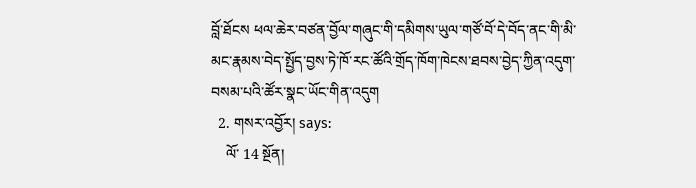བློ་ཐོངས ཕལ་ཆེར་བཙན་བྱོལ་གཞུང་གི་དམིགས་ཡུལ་གཙོ་བོ་དེ་བོད་ནང་གི་མི་མང་རྣམས་བེད་སྤྱོད་བྱས་ཏེ་ཁོ་རང་ཚོའི་གྲོད་ཁོག་ཁེངས་ཐབས་བྱེད་ཀྱིན་འདུག་བསམ་པའི་ཚོར་སྣང་ཡོང་གིན་འདུག
  2. གསར་འབྱོར། says:
    ལོ་ 14 སྔོན།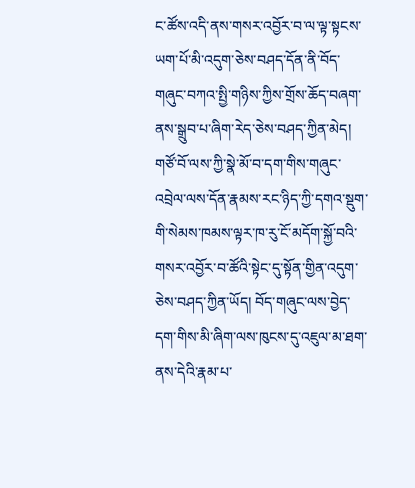ང་ཚོས་འདི་ནས་གསར་འབྱོར་བ་ལ་ལྟ་སྟངས་ཡག་པོ་མི་འདུག་ཅེས་བཤད་དོན་ནི་བོད་གཞུང་བཀའ་སྤྱི་གཉིས་ཀྱིས་གྲོས་ཆོད་བཞག་ནས་སྒྲུབ་པ་ཞིག་རེད་ཅེས་བཤད་ཀྱིན་མེད། གཙོ་བོ་ལས་ཀྱི་སྣེ་མོ་བ་དག་གིས་གཞུང་འབྲེལ་ལས་དོན་རྣམས་རང་ཉིད་ཀྱི་དགའ་སྡུག་གི་སེམས་ཁམས་ལྟར་ཁ་རུ་ངོ་མདོག་སྐྱོ་བའི་གསར་འབྱོར་བ་ཚོའི་སྟེང་དུ་སྟོན་གྱིན་འདུག་ཅེས་བཤད་ཀྱིན་ཡོད། བོད་གཞུང་ལས་བྱེད་དག་གིས་མི་ཞིག་ལས་ཁུངས་དུ་འཇུལ་མ་ཐག་ནས་དེའི་རྣམ་པ་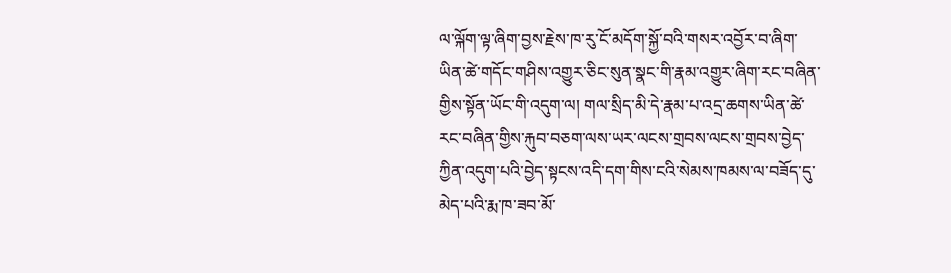ལ་ལྐོག་ལྟ་ཞིག་བྱས་རྗེས་ཁ་རུ་ངོ་མདོག་སྐྱོ་བའི་གསར་འབྱོར་བ་ཞིག་ཡིན་ཚེ་གདོང་གཤིས་འགྱུར་ཅིང་སུན་སྣང་གི་རྣམ་འགྱུར་ཞིག་རང་བཞིན་གྱིས་སྟོན་ཡོང་གི་འདུག་ལ། གལ་སྲིད་མི་དེ་རྣམ་པ་འདྲ་ཆགས་ཡིན་ཚེ་རང་བཞིན་གྱིས་རྐུབ་བཅག་ལས་ཡར་ལངས་གྲབས་ལངས་གྲབས་བྱེད་ཀྱིན་འདུག་པའི་བྱེད་སྟངས་འདི་དག་གིས་ངའི་སེམས་ཁམས་ལ་བཟོད་དུ་མེད་པའི་རྨ་ཁ་ཟབ་མོ་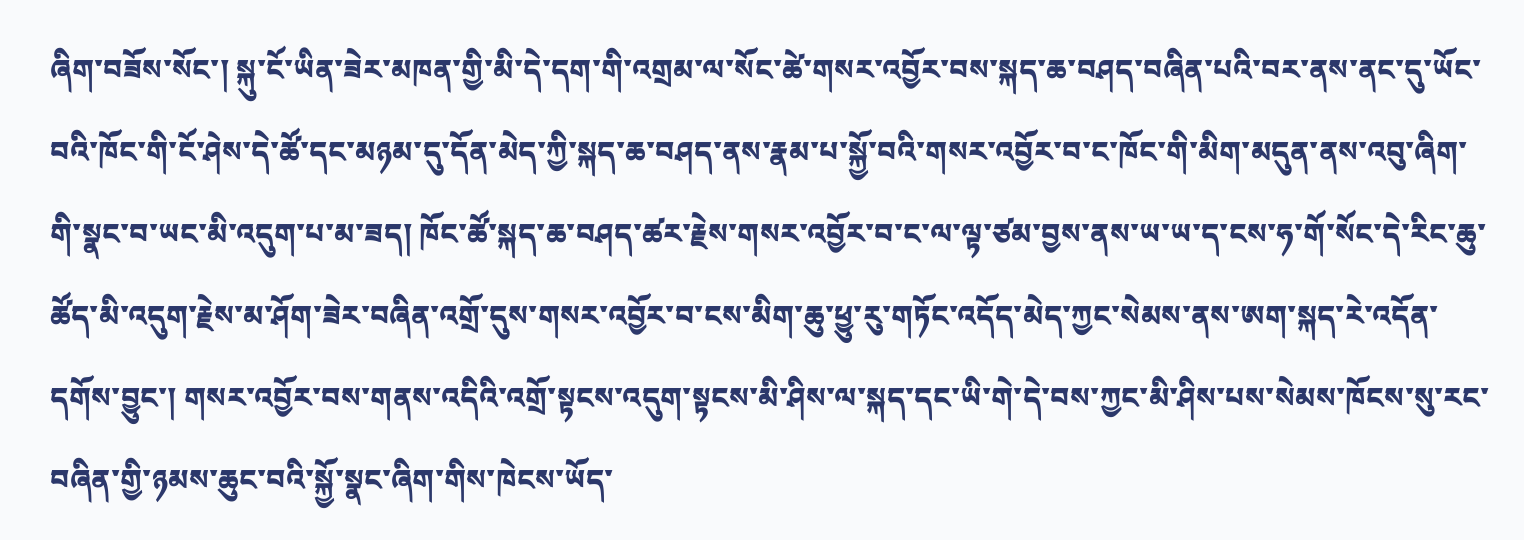ཞིག་བཟོས་སོང་། སྐུ་ངོ་ཡིན་ཟེར་མཁན་གྱི་མི་དེ་དག་གི་འགྲམ་ལ་སོང་ཚེ་གསར་འབྱོར་བས་སྐད་ཆ་བཤད་བཞིན་པའི་བར་ནས་ནང་དུ་ཡོང་བའི་ཁོང་གི་ངོ་ཤེས་དེ་ཚོ་དང་མཉམ་དུ་དོན་མེད་ཀྱི་སྐད་ཆ་བཤད་ནས་རྣམ་པ་སྐྱོ་བའི་གསར་འབྱོར་བ་ང་ཁོང་གི་མིག་མདུན་ནས་འབུ་ཞིག་གི་སྣང་བ་ཡང་མི་འདུག་པ་མ་ཟད། ཁོང་ཚོ་སྐད་ཆ་བཤད་ཚར་རྗེས་གསར་འབྱོར་བ་ང་ལ་ལྟ་ཙམ་བྱས་ནས་ཡ་ཡ་ད་ངས་ཧ་གོ་སོང་དེ་རིང་ཆུ་ཚོད་མི་འདུག་རྗེས་མ་ཤོག་ཟེར་བཞིན་འགྲོ་དུས་གསར་འབྱོར་བ་ངས་མིག་ཆུ་ཕྱུ་རུ་གཏོང་འདོད་མེད་ཀྱང་སེམས་ནས་ཨག་སྐད་རེ་འདོན་དགོས་བྱུང་། གསར་འབྱོར་བས་གནས་འདིའི་འགྲོ་སྟངས་འདུག་སྟངས་མི་ཤིས་ལ་སྐད་དང་ཡི་གེ་དེ་བས་ཀྱང་མི་ཤིས་པས་སེམས་ཁོངས་སུ་རང་བཞིན་གྱི་ཉམས་ཆུང་བའི་སྐྱོ་སྣང་ཞིག་གིས་ཁེངས་ཡོད་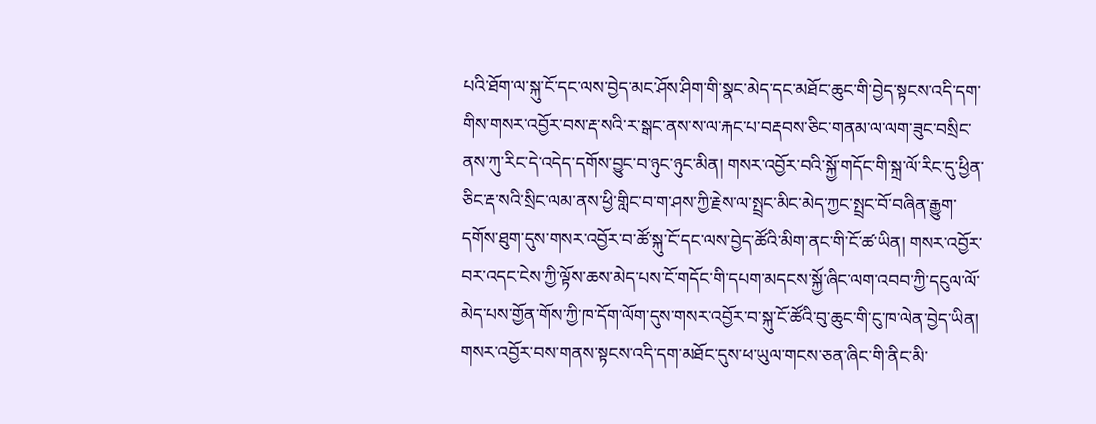པའི་ཐོག་ལ་སྐུ་ངོ་དང་ལས་བྱེད་མང་ཤོས་ཤིག་གི་སྣང་མེད་དང་མཐོང་ཆུང་གི་བྱེད་སྟངས་འདི་དག་གིས་གསར་འབྱོར་བས་རྡ་སའི་ར་སྒང་ནས་ས་ལ་རྐང་པ་བརྡབས་ཅིང་གནམ་ལ་ལག་ཟུང་བསྲིང་ནས་ཀུ་རིང་དེ་འདེད་དགོས་བྱུང་བ་ཉུང་ཉུང་མིན། གསར་འབྱོར་བའི་སྐྱོ་གདོང་གི་སྐྲ་ལོ་རིང་དུ་ཕྱིན་ཅིང་རྡ་སའི་སྲིང་ལམ་ནས་ཕྱི་གླིང་བ་ག་ཤས་ཀྱི་རྗེས་ལ་སྤྲང་མིང་མེད་ཀྱང་སྤྲང་བོ་བཞིན་རྒྱུག་དགོས་ཐུག་དུས་གསར་འབྱོར་བ་ཚོ་སྐུ་ངོ་དང་ལས་བྱེད་ཚོའི་མིག་ནང་གི་ངོ་ཚ་ཡིན། གསར་འབྱོར་བར་འདང་ངེས་ཀྱི་ལྟོས་ཆས་མེད་པས་ངོ་གདོང་གི་དཔག་མདངས་སྐྱོ་ཞིང་ལག་འབབ་ཀྱི་དངུལ་ལོ་མེད་པས་གྱོན་གོས་ཀྱི་ཁ་དོག་ལོག་དུས་གསར་འབྱོར་བ་སྐུ་ངོ་ཚོའི་བུ་ཆུང་གི་ངུ་ཁ་ལེན་བྱེད་ཡིན། གསར་འབྱོར་བས་གནས་སྟངས་འདི་དག་མཐོང་དུས་ཕ་ཡུལ་གངས་ཅན་ཞིང་གི་ནིང་མི་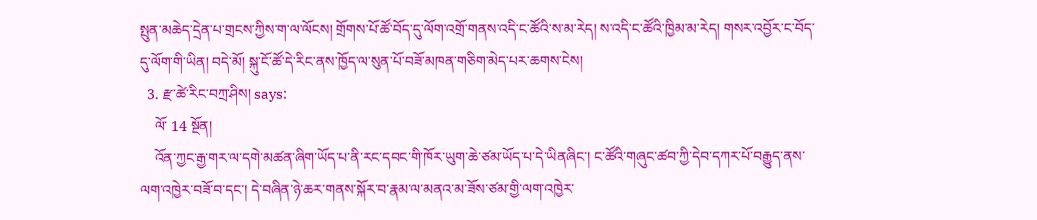སྤུན་མཆེད་དྲེན་པ་གྲངས་ཀྱིས་ག་ལ་ལོངས། གྲོགས་པོ་ཚོ་བོད་དུ་ལོག་འགྲོ་གནས་འདི་ང་ཚོའི་ས་མ་རེད། ས་འདི་ང་ཚོའི་ཁྱིམ་མ་རེད། གསར་འབྱོར་ང་བོད་དུ་ལོག་གི་ཡིན། བདེ་མོ། སྐུ་ངོ་ཚོ་དེ་རིང་ནས་ཁྱོད་ལ་སུན་པོ་བཟོ་མཁན་གཅིག་མེད་པར་ཆགས་ངེས།
  3. རྫ་ཚེ་རིང་བཀྲ་ཤིས། says:
    ལོ་ 14 སྔོན།
    འོན་ཀྱང་རྒྱ་གར་ལ་དགེ་མཚན་ཞིག་ཡོད་པ་ནི་རང་དབང་གི་ཁོར་ཡུག་ཆེ་ཙམ་ཡོད་པ་དེ་ཡིནཞིང་། ང་ཚོའི་གཞུང་ཚབ་ཀྱི་དེབ་དཀར་པོ་བརྒྱུད་ནས་ལག་འཁྱེར་བཟོ་བ་དང་། དེ་བཞིན་ཉེ་ཆར་གནས་སྐོར་བ་རྣམ་ལ་མནའ་མ་ཟོས་ཙམ་གྱི་ལག་འཁྱེར་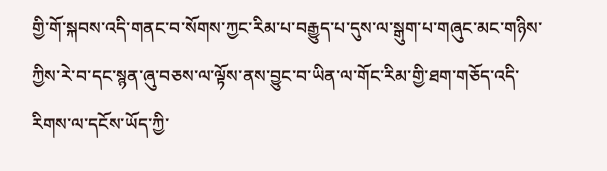གྱི་གོ་སྐབས་འདི་གནང་བ་སོགས་ཀྱང་རིམ་པ་བརྒྱུད་པ་དུས་ལ་སྒུག་པ་གཞུང་མང་གཉིས་ཀྱིས་རེ་བ་དང་སྙན་ཞུ་བཅས་ལ་ལྟོས་ནས་བྱུང་བ་ཡིན་ལ་གོང་རིམ་གྱི་ཐག་གཅོད་འདི་རིགས་ལ་དངོས་ཡོད་ཀྱི་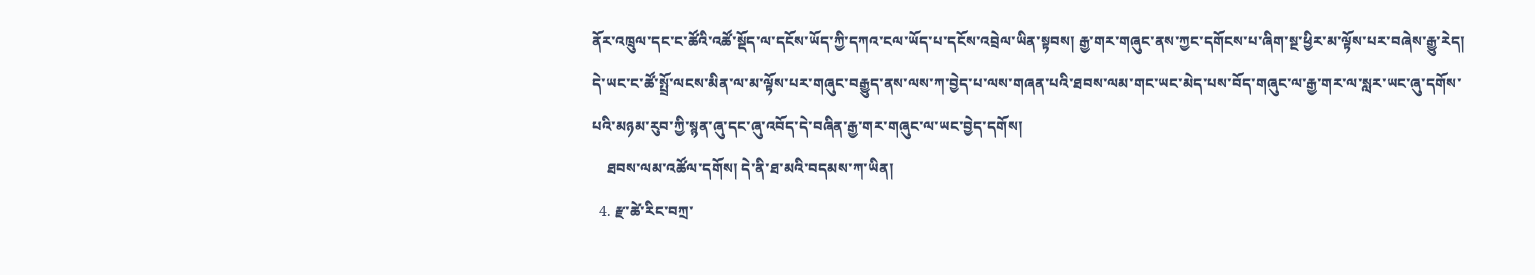ནོར་འཁྲུལ་དང་ང་ཚོའི་འཚོ་སྡོད་ལ་དངོས་ཡོད་ཀྱི་དཀའ་ངལ་ཡོད་པ་དངོས་འབྲེལ་ཡིན་སྟབས། རྒྱ་གར་གཞུང་ནས་ཀྱང་དགོངས་པ་ཞིག་སྔ་ཕྱིར་མ་ལྟོས་པར་བཞེས་རྒྱུ་རེད། དེ་ཡང་ང་ཚོ་སྤྲོ་ལངས་མིན་ལ་མ་ལྟོས་པར་གཞུང་བརྒྱུད་ནས་ལས་ཀ་བྱེད་པ་ལས་གཞན་པའི་ཐབས་ལམ་གང་ཡང་མེད་པས་བོད་གཞུང་ལ་རྒྱ་གར་ལ་སླར་ཡང་ཞུ་དགོས་པའི་མཉམ་རུབ་ཀྱི་སྙན་ཞུ་དང་ཞུ་འབོད་དེ་བཞིན་རྒྱ་གར་གཞུང་ལ་ཡང་བྱེད་དགོས།
    ཐབས་ལམ་འཚོལ་དགོས། དེ་ནི་ཐ་མའི་བདམས་ཀ་ཡིན།
  4. རྫ་ཚེ་རིང་བཀྲ་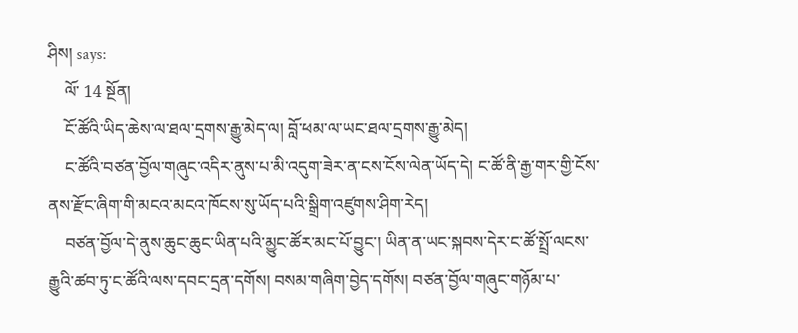ཤིས། says:
    ལོ་ 14 སྔོན།
    ངོ་ཚོའི་ཡིད་ཆེས་ལ་ཐལ་དྲགས་རྒྱུ་མེད་ལ། བློ་ཕམ་ལ་ཡང་ཐལ་དྲགས་རྒྱུ་མེད།
    ང་ཚོའི་བཙན་བྱོལ་གཞུང་འདིར་ནུས་པ་མི་འདུག་ཟེར་ན་ངས་ངོས་ལེན་ཡོད་དེ། ང་ཚོ་ནི་རྒྱ་གར་གྱི་ངོས་ནས་རྫོང་ཞིག་གི་མངའ་མངའ་ཁོངས་སུ་ཡོད་པའི་སྒྲིག་འཛུགས་ཤིག་རེད།
    བཙན་བྱོལ་དེ་ནུས་ཆུང་ཆུང་ཡིན་པའི་མྱུང་ཚོར་མང་པོ་བྱུང་། ཡིན་ན་ཡང་སྐབས་དེར་ང་ཚོ་སྤྲོ་ལངས་རྒྱུའི་ཚབ་ཏུ་ང་ཚོའི་ལས་དབང་དྲན་དགོས། བསམ་གཞིག་བྱེད་དགོས། བཙན་བྱོལ་གཞུང་གཉོམ་པ་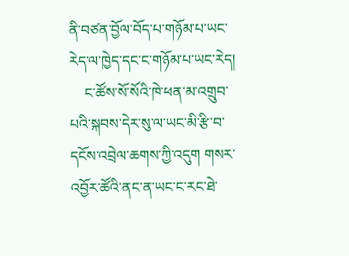ནི་བཙན་བྱོལ་བོད་པ་གཉོམ་པ་ཡང་རེད་ལ་ཁྱེད་དང་ང་གཉོམ་པ་ཡང་རེད།
    ང་ཚོས་སོ་སོའི་ཁེ་ཕན་མ་འགྲུབ་པའི་སྐབས་དེར་སུ་ལ་ཡང་མི་རྩི་བ་དངོས་འབྲེལ་ཆགས་ཀྱི་འདུག གསར་འབྱོར་ཚོའི་ནང་ན་ཡང་ང་རང་ཐེ་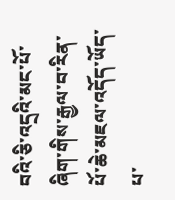བའི་ཅི་འདྲའི་མང་པོ་ཞིག་གིས་རྒྱལ་བ་རིན་པོ་ཆེ་མཇལ་འདོད་ཡོད་པ་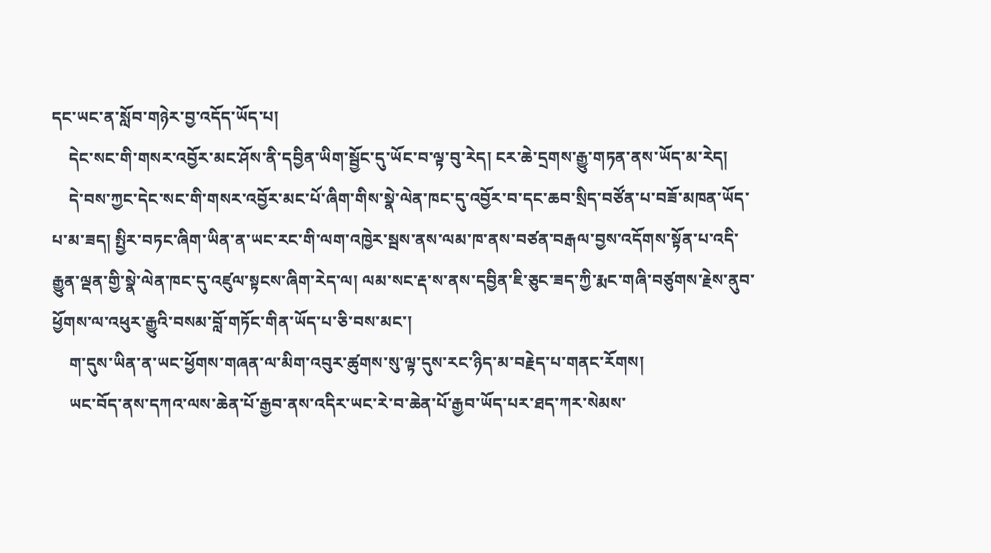དང་ཡང་ན་སློབ་གཉེར་བྱ་འདོད་ཡོད་པ།
    དེང་སང་གི་གསར་འབྱོར་མང་ཤོས་ནི་དབྱིན་ཡིག་སྦྱོང་དུ་ཡོང་བ་ལྟ་བུ་རེད། ངར་ཆེ་དྲགས་རྒྱུ་གཏན་ནས་ཡོད་མ་རེད།
    དེ་བས་ཀྱང་དེང་སང་གི་གསར་འབྱོར་མང་པོ་ཞིག་གིས་སྣེ་ལེན་ཁང་དུ་འབྱོར་བ་དང་ཆབ་སྲིད་བཙོན་པ་བཟོ་མཁན་ཡོད་པ་མ་ཟད། སྤྱིར་བཏང་ཞིག་ཡིན་ན་ཡང་རང་གི་ལག་འཁྱེར་སྦས་ནས་ལམ་ཁ་ནས་བཙན་བརྒལ་བྱས་འདོགས་སྟོན་པ་འདི་རྒྱུན་ལྡན་གྱི་སྣེ་ལེན་ཁང་དུ་འཛུལ་སྟངས་ཞིག་རེད་ལ། ལམ་སང་རྡ་ས་ནས་དབྱིན་ཇི་ཅུང་ཟད་ཀྱི་རྨང་གཞི་བཙུགས་རྗེས་ནུབ་ཕྱོགས་ལ་འཕུར་རྒྱུའི་བསམ་བློ་གཏོང་གིན་ཡོད་པ་ཅི་བས་མང་།
    ག་དུས་ཡིན་ན་ཡང་ཕྱོགས་གཞན་ལ་མིག་འབུར་ཚུགས་སུ་ལྟ་དུས་རང་ཉིད་མ་བརྗེད་པ་གནང་རོགས།
    ཡང་བོད་ནས་དཀའ་ལས་ཆེན་པོ་རྒྱབ་ནས་འདིར་ཡང་རེ་བ་ཆེན་པོ་རྒྱབ་ཡོད་པར་ཐད་ཀར་སེམས་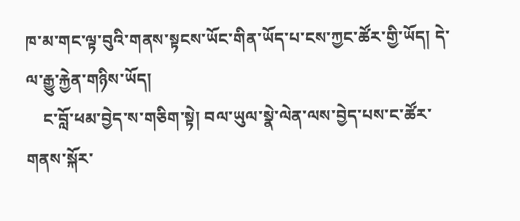ཁ་མ་གང་ལྟ་བུའི་གནས་སྟངས་ཡོང་གིན་ཡོད་པ་ངས་ཀྱང་ཚོར་གྱི་ཡོད། དེ་ལ་རྒྱུ་རྐྱེན་གཉིས་ཡོད།
    ང་བློ་ཕམ་བྱེད་ས་གཅིག་སྟེ། བལ་ཡུལ་སྣེ་ལེན་ལས་བྱེད་པས་ང་ཚོར་གནས་སྐོར་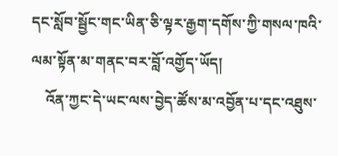དང་སློབ་སྦྱོང་གང་ཡིན་ཅི་ལྟར་རྒྱག་དགོས་ཀྱི་གསལ་ཁའི་ལམ་སྟོན་མ་གནང་བར་བློ་འགྱོད་ཡོད།
    འོན་ཀྱང་དེ་ཡང་ལས་བྱེད་ཚོས་མ་འབྱོན་པ་དང་འཐུས་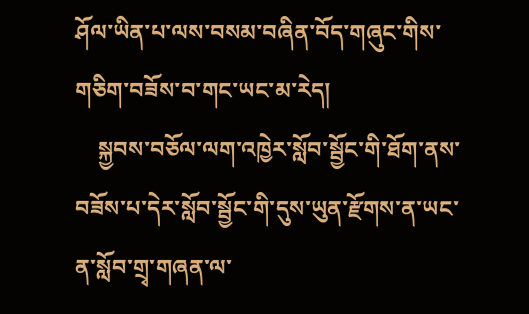ཤོལ་ཡིན་པ་ལས་བསམ་བཞིན་བོད་གཞུང་གིས་གཅིག་བཟོས་བ་གང་ཡང་མ་རེད།
    སྐྱབས་བཅོལ་ལག་འཁྱེར་སློབ་སྦྱོང་གི་ཐོག་ནས་བཟོས་པ་དེར་སློབ་སྦྱོང་གི་དུས་ཡུན་རྫོགས་ན་ཡང་ན་སློབ་གྲྭ་གཞན་ལ་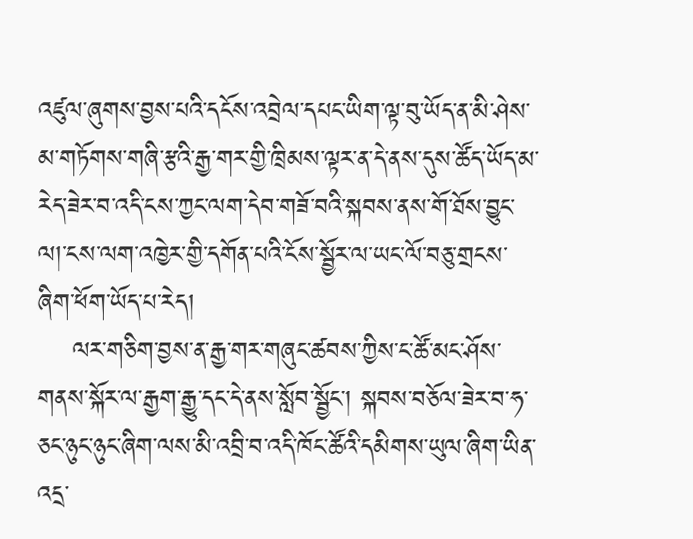འཛུལ་ཞུགས་བྱས་པའི་དངོས་འབྲེལ་དཔང་ཡིག་ལྟ་བུ་ཡོད་ན་མི་ཤེས་མ་གཏོགས་གཞི་རྩའི་རྒྱ་གར་གྱི་ཁྲིམས་ལྟར་ན་དེ་ནས་དུས་ཚོད་ཡོད་མ་རེད་ཟེར་བ་འདི་ངས་ཀྱང་ལག་དེབ་གཟོ་བའི་སྐབས་ནས་གོ་ཐོས་བྱུང་ལ།་ངས་ལག་འཁྱེར་གྱི་དགོན་པའི་ངོས་སྦྱོར་ལ་ཡང་ལོ་བཅུ་གྲངས་ཞིག་ཕོག་ཡོད་པ་རེད།
    ལར་གཅིག་བྱས་ན་རྒྱ་གར་གཞུང་ཚབས་ཀྱིས་ང་ཚོ་མང་ཤོས་གནས་སྐོར་ལ་རྒྱག་རྒྱུ་དང་དེ་ནས་སློབ་སྦྱོང་། སྐབས་བཅོལ་ཟེར་བ་ཧ་ཅང་ཉུང་ཉུང་ཞིག་ལས་མི་འབྲི་བ་འདི་ཁོང་ཚོའི་དམིགས་ཡུལ་ཞིག་ཡིན་འདྲ་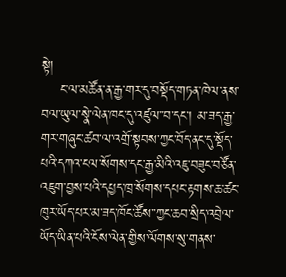སྟེ།
    ང་ལ་མཚོན་ན་རྒྱ་གར་དུ་བསྡོད་གཏན་ཁེལ་ནས་བལ་ཡུལ་སྣེ་ལེན་ཁང་དུ་འཛུལ་་བ་དང་། མ་ཟད་རྒྱ་གར་གཞུང་ཚབ་ལ་འགྲོ་སྟབས་ཀྱང་བོད་ནང་དུ་སྡོད་པའི་དཀའ་ངལ་སོགས་དང་རྒྱ་མིའི་འཇུ་བཟུང་བཙོན་འཇུག་བྱས་པའི་དཔྱད་ཁྲ་སོགས་དཔང་རྟགས་ཆ་ཚང་ཁུར་ཡོད་པར་མ་ཟད་ཁོང་ཚོས་་ཀྱང་ཆབ་སྲིད་འབྲེལ་ཡོད་ཡིན་པའི་ངོས་ལེན་གྱིས་ལོགས་སུ་གནས་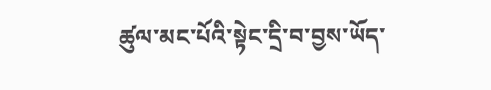ཚུལ་མང་པོའི་སྟེང་དྲི་བ་བྱས་ཡོད་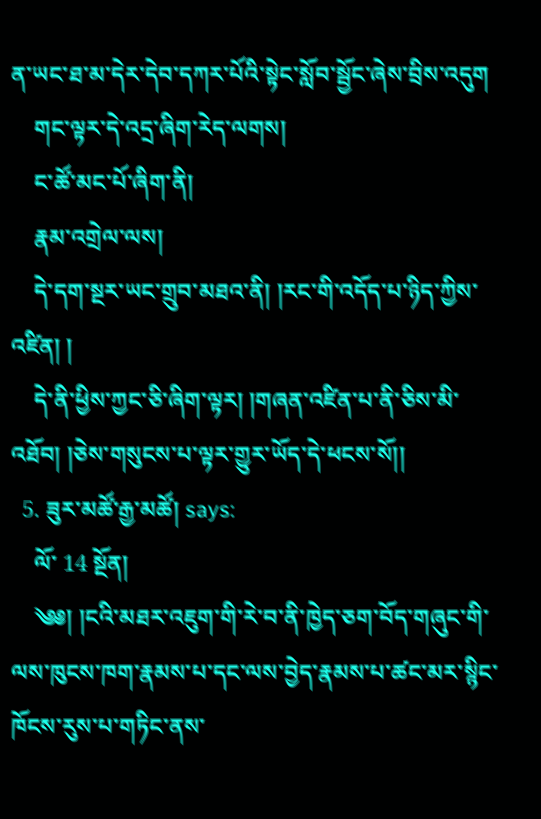ན་ཡང་ཐ་མ་དེར་དེབ་དཀར་པོའི་སྟེང་སློབ་སྦྱོང་ཞེས་བྲིས་འདུག
    གང་ལྟར་དེ་འདྲ་ཞིག་རེད་ལགས།
    ང་ཚོ་མང་པོ་ཞིག་ནི།
    རྣམ་འགྲེལ་ལས།
    དེ་དག་སྔར་ཡང་གྲུབ་མཐའ་ནི། །རང་གི་འདོད་པ་ཉིད་ཀྱིས་འཛིན། །
    དེ་ནི་ཕྱིས་ཀྱང་ཅི་ཞིག་ལྟར། །གཞན་འཛིན་པ་ནི་ཅིས་མི་འཐོབ། །ཅེས་གསུངས་པ་ལྟར་གྱུར་ཡོད་དེ་ཕངས་སོ།།
  5. ཟུར་མཚོ་རྒྱ་མཚོ། says:
    ལོ་ 14 སྔོན།
    ༄༅། །ངའི་མཐར་འཇུག་གི་རེ་བ་ནི་ཁྱེད་ཅག་བོད་གཞུང་གི་ལས་ཁུངས་ཁག་རྣམས་པ་དང་ལས་བྱེད་རྣམས་པ་ཚང་མར་སྙིང་ཁོངས་རུས་པ་གཏིང་ནས་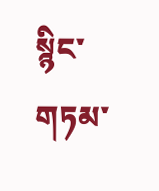སྙིང་གཏམ་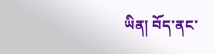ཡིན། བོད་ནང་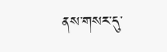ནས་གསར་དུ་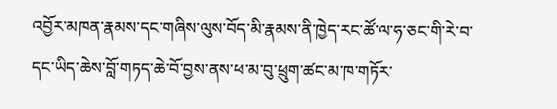འབྱོར་མཁན་རྣམས་དང་གཞིས་ལུས་བོད་མི་རྣམས་ནི་ཁྱེད་རང་ཚོ་ལ་ཧ་ཅང་གི་རེ་བ་དང་ཡིད་ཆེས་བློ་གཏད་ཆེ་བོ་བྱས་ནས་ཕ་མ་བུ་ཕྲུག་ཚང་མ་ཁ་གཏོར་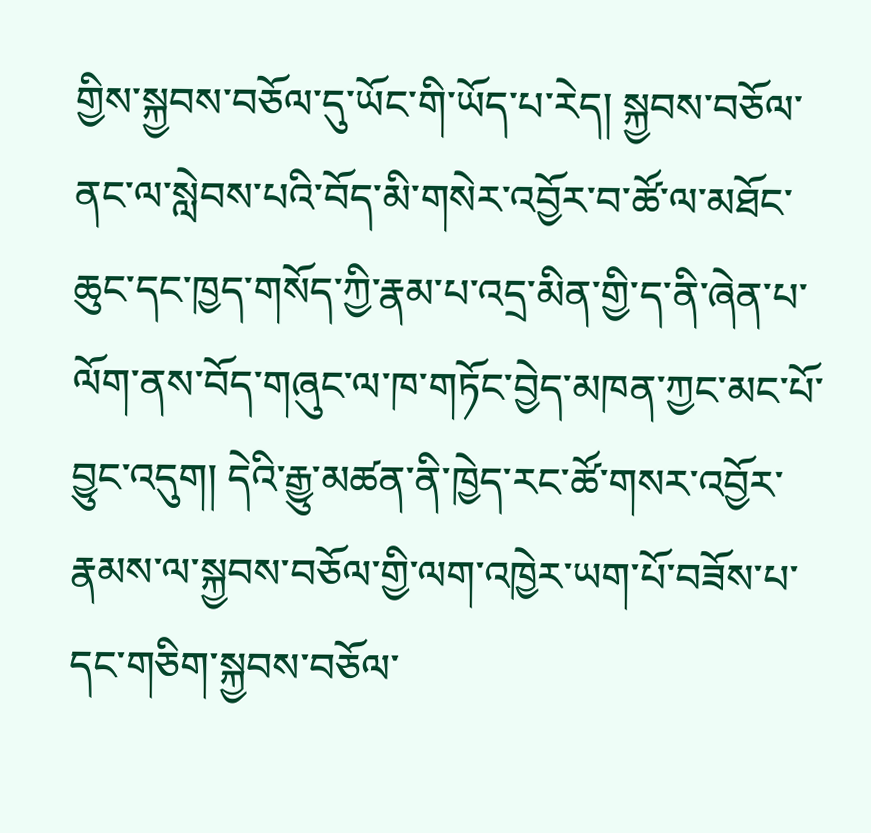གྱིས་སྐྱབས་བཅོལ་དུ་ཡོང་གི་ཡོད་པ་རེད། སྐྱབས་བཅོལ་ནང་ལ་སླེབས་པའི་བོད་མི་གསེར་འབྱོར་བ་ཚོ་ལ་མཐོང་ཆུང་དང་ཁྱད་གསོད་ཀྱི་རྣམ་པ་འདྲ་མིན་གྱི་ད་ནི་ཞེན་པ་ལོག་ནས་བོད་གཞུང་ལ་ཁ་གཏོང་བྱེད་མཁན་ཀྱང་མང་པོ་བྱུང་འདུག། དེའི་རྒྱུ་མཚན་ནི་ཁྱེད་རང་ཚོ་གསར་འབྱོར་རྣམས་ལ་སྐྱབས་བཅོལ་གྱི་ལག་འཁྱེར་ཡག་པོ་བཟོས་པ་དང་གཅིག་སྐྱབས་བཅོལ་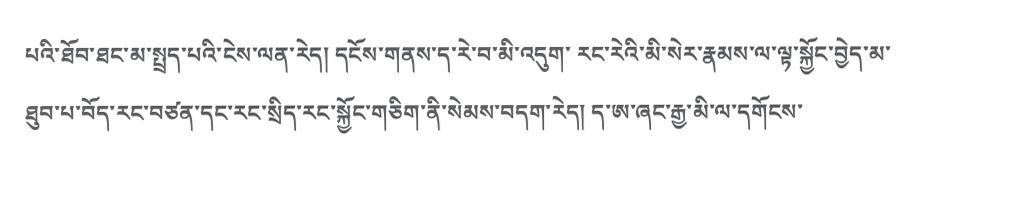པའི་ཐོབ་ཐང་མ་སྤྲད་པའི་ངེས་ལན་རེད། དངོས་གནས་ད་རེ་བ་མི་འདུག་ རང་རེའི་མི་སེར་རྣམས་ལ་ལྟ་སྐྱོང་བྱེད་མ་ཐུབ་པ་བོད་རང་བཙན་དང་རང་སྲིད་རང་སྐྱོང་གཅིག་ནི་སེམས་བདག་རེད། ད་ཨ་ཞང་རྒྱ་མི་ལ་དགོངས་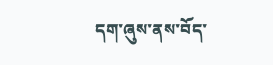དག་ཞུས་ནས་བོད་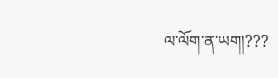ལ་ལོག་ན་ཡག།???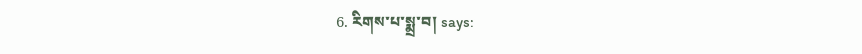6. རིགས་པ་སྨྲ་བ། says: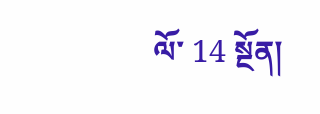ལོ་ 14 སྔོན།